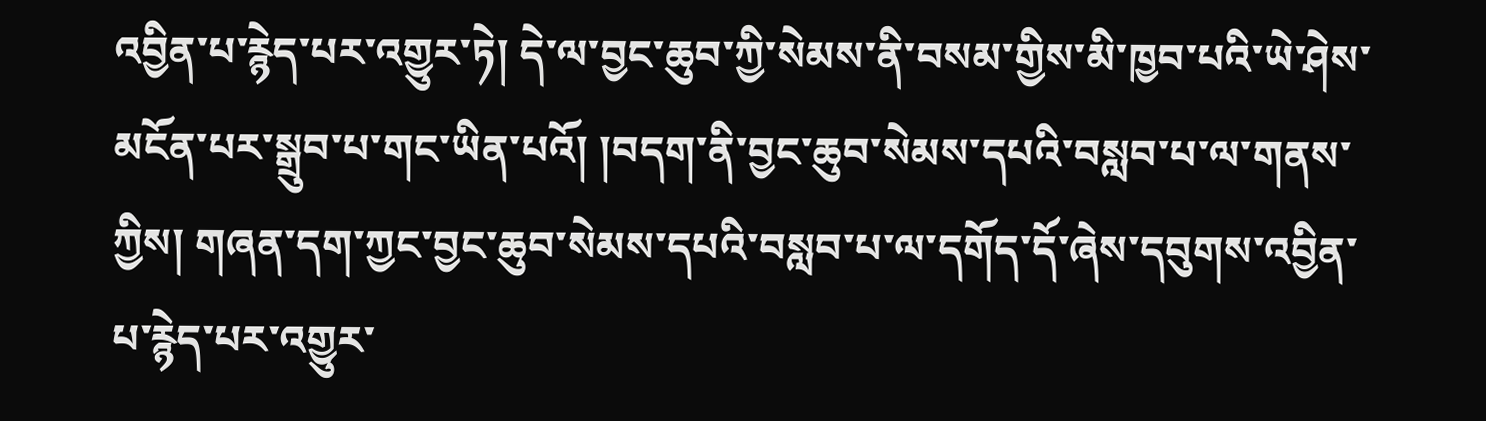འབྱིན་པ་རྙེད་པར་འགྱུར་ཏེ། དེ་ལ་བྱང་ཆུབ་ཀྱི་སེམས་ནི་བསམ་གྱིས་མི་ཁྱབ་པའི་ཡེ་ཤེས་མངོན་པར་སྒྲུབ་པ་གང་ཡིན་པའོ། །བདག་ནི་བྱང་ཆུབ་སེམས་དཔའི་བསླབ་པ་ལ་གནས་ཀྱིས། གཞན་དག་ཀྱང་བྱང་ཆུབ་སེམས་དཔའི་བསླབ་པ་ལ་དགོད་དོ་ཞེས་དབུགས་འབྱིན་པ་རྙེད་པར་འགྱུར་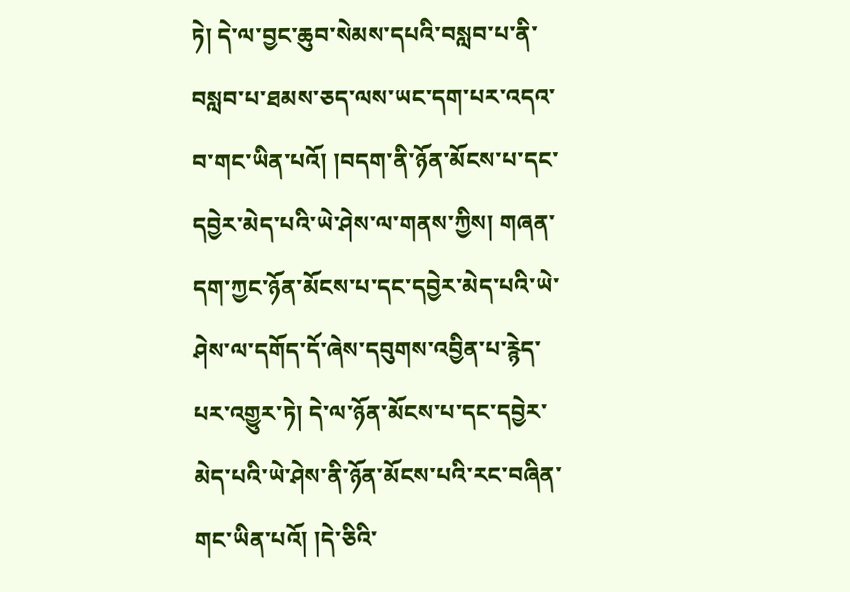ཏེ། དེ་ལ་བྱང་ཆུབ་སེམས་དཔའི་བསླབ་པ་ནི་བསླབ་པ་ཐམས་ཅད་ལས་ཡང་དག་པར་འདའ་བ་གང་ཡིན་པའོ། །བདག་ནི་ཉོན་མོངས་པ་དང་དབྱེར་མེད་པའི་ཡེ་ཤེས་ལ་གནས་ཀྱིས། གཞན་དག་ཀྱང་ཉོན་མོངས་པ་དང་དབྱེར་མེད་པའི་ཡེ་ཤེས་ལ་དགོད་དོ་ཞེས་དབུགས་འབྱིན་པ་རྙེད་པར་འགྱུར་ཏེ། དེ་ལ་ཉོན་མོངས་པ་དང་དབྱེར་མེད་པའི་ཡེ་ཤེས་ནི་ཉོན་མོངས་པའི་རང་བཞིན་གང་ཡིན་པའོ། །དེ་ཅིའི་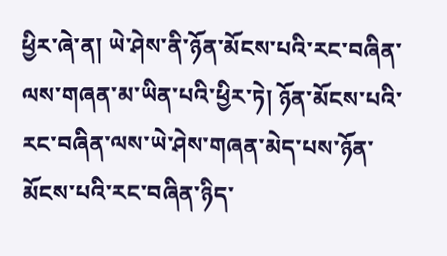ཕྱིར་ཞེ་ན། ཡེ་ཤེས་ནི་ཉོན་མོངས་པའི་རང་བཞིན་ལས་གཞན་མ་ཡིན་པའི་ཕྱིར་ཏེ། ཉོན་མོངས་པའི་རང་བཞིན་ལས་ཡེ་ཤེས་གཞན་མེད་པས་ཉོན་མོངས་པའི་རང་བཞིན་ཉིད་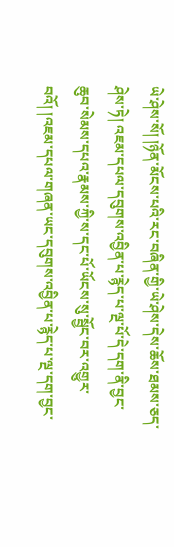ཡེ་ཤེས་སོ། །ཉོན་མོངས་པའི་རང་བཞིན་གྱི་ཡེ་ཤེས་དེས་ཆོས་ཐམས་ཅད་ཤེས་ཏེ། འཇམ་དཔལ་དབུགས་འབྱིན་པ་རྙེད་པ་ལྔ་པོ་དེ་དག་ནི་བྱང་ཆུབ་སེམས་དཔའ་རྣམས་ཀྱི་ས་དང་པོ་ཡོངས་སུ་སྦྱོང་བར་འགྱུར་བའོ། །འཇམ་དཔལ་གཞན་ཡང་དབུགས་འབྱིན་པ་རྙེད་པ་ལྔ་དག་བྱང་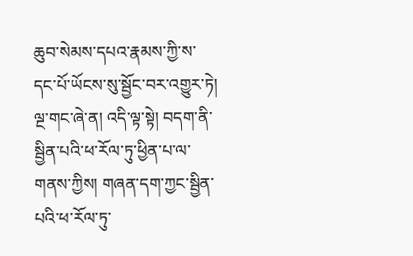ཆུབ་སེམས་དཔའ་རྣམས་ཀྱི་ས་དང་པོ་ཡོངས་སུ་སྦྱོང་བར་འགྱུར་ཏེ། ལྔ་གང་ཞེ་ན། འདི་ལྟ་སྟེ། བདག་ནི་སྦྱིན་པའི་ཕ་རོལ་ཏུ་ཕྱིན་པ་ལ་གནས་ཀྱིས། གཞན་དག་ཀྱང་སྦྱིན་པའི་ཕ་རོལ་ཏུ་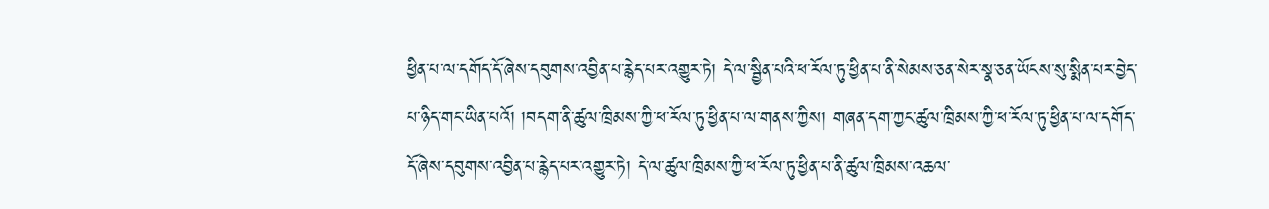ཕྱིན་པ་ལ་དགོད་དོ་ཞེས་དབུགས་འབྱིན་པ་རྙེད་པར་འགྱུར་ཏེ། དེ་ལ་སྦྱིན་པའི་ཕ་རོལ་ཏུ་ཕྱིན་པ་ནི་སེམས་ཅན་སེར་སྣ་ཅན་ཡོངས་སུ་སྨིན་པར་བྱེད་པ་ཉིད་གང་ཡིན་པའོ། །བདག་ནི་ཚུལ་ཁྲིམས་ཀྱི་ཕ་རོལ་ཏུ་ཕྱིན་པ་ལ་གནས་ཀྱིས། གཞན་དག་ཀྱང་ཚུལ་ཁྲིམས་ཀྱི་ཕ་རོལ་ཏུ་ཕྱིན་པ་ལ་དགོད་དོ་ཞེས་དབུགས་འབྱིན་པ་རྙེད་པར་འགྱུར་ཏེ། དེ་ལ་ཚུལ་ཁྲིམས་ཀྱི་ཕ་རོལ་ཏུ་ཕྱིན་པ་ནི་ཚུལ་ཁྲིམས་འཆལ་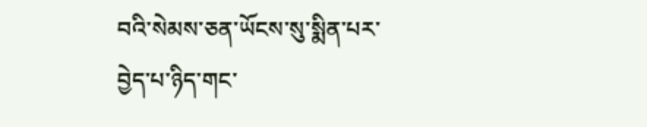བའི་སེམས་ཅན་ཡོངས་སུ་སྨིན་པར་བྱེད་པ་ཉིད་གང་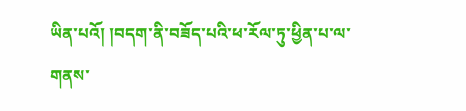ཡིན་པའོ། །བདག་ནི་བཟོད་པའི་ཕ་རོལ་ཏུ་ཕྱིན་པ་ལ་གནས་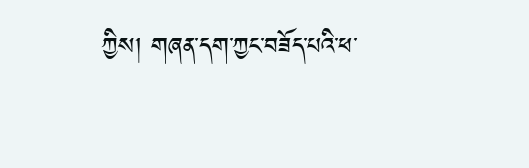ཀྱིས། གཞན་དག་ཀྱང་བཟོད་པའི་ཕ་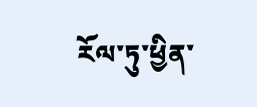རོལ་ཏུ་ཕྱིན་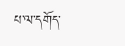པ་ལ་དགོད་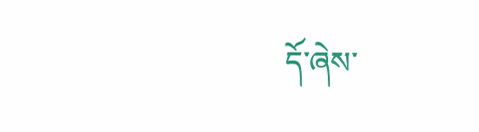དོ་ཞེས་